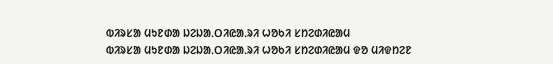ᱵᱤᱨᱥᱟ ᱢᱩᱱᱰᱟ ᱡᱮᱡᱟᱹᱛᱤᱭᱟᱹᱨᱤ ᱦᱚᱠᱤ ᱥᱴᱮᱰᱤᱭᱟᱢ
ᱵᱤᱨᱥᱟ ᱢᱩᱱᱰᱟ ᱡᱮᱡᱟᱹᱛᱤᱭᱟᱹᱨᱤ ᱦᱚᱠᱤ ᱥᱴᱮᱰᱤᱭᱟᱢ ᱫᱚ ᱢᱤᱫᱴᱮᱱ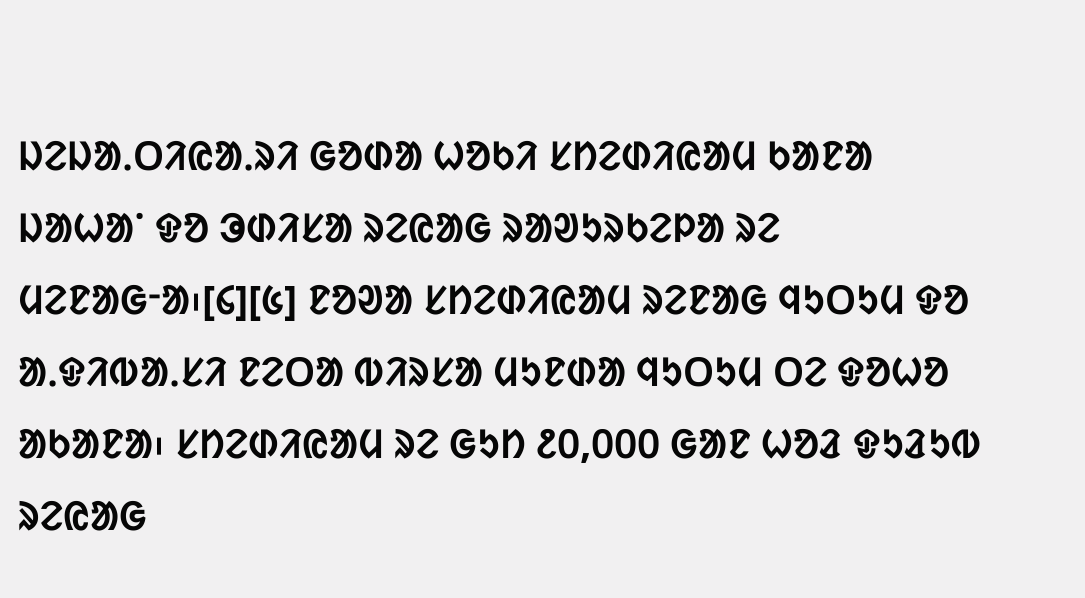ᱡᱮᱡᱟᱹᱛᱤᱭᱟᱹᱨᱤ ᱜᱚᱰᱟ ᱦᱚᱠᱤ ᱥᱴᱮᱰᱤᱭᱟᱢ ᱠᱟᱱᱟ ᱡᱟᱦᱟᱸ ᱫᱚ ᱳᱰᱤᱥᱟ ᱨᱮᱭᱟᱜ ᱨᱟᱣᱩᱨᱠᱮᱞᱟ ᱨᱮ ᱢᱮᱱᱟᱜᱼᱟ᱾[᱔][᱕] ᱱᱚᱣᱟ ᱥᱴᱮᱰᱤᱭᱟᱢ ᱨᱮᱱᱟᱜ ᱧᱩᱛᱩᱢ ᱫᱚ ᱟᱹᱫᱤᱵᱟᱹᱥᱤ ᱱᱮᱛᱟ ᱵᱤᱨᱥᱟ ᱢᱩᱱᱰᱟ ᱧᱩᱛᱩᱢ ᱛᱮ ᱫᱚᱦᱚ ᱟᱠᱟᱱᱟ᱾ ᱥᱴᱮᱰᱤᱭᱟᱢ ᱨᱮ ᱜᱩᱴ ᱒᱐,᱐᱐᱐ ᱜᱟᱱ ᱦᱚᱲ ᱫᱩᱲᱩᱵ ᱨᱮᱭᱟᱜ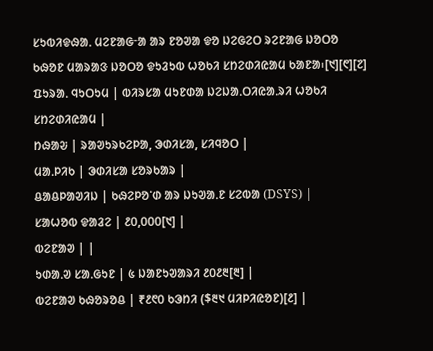ᱥᱩᱵᱤᱫᱷᱟᱹ ᱢᱮᱱᱟᱜᱼᱟ ᱟᱨ ᱱᱚᱣᱟ ᱫᱚ ᱡᱮᱜᱮᱛ ᱨᱮᱱᱟᱜ ᱡᱚᱛᱚ ᱠᱷᱚᱱ ᱢᱟᱨᱟᱝ ᱡᱚᱛᱚ ᱫᱩᱲᱩᱵ ᱦᱚᱠᱤ ᱥᱴᱮᱰᱤᱭᱟᱢ ᱠᱟᱱᱟ᱾[᱑][᱖][᱗]
ᱯᱩᱨᱟᱹ ᱧᱩᱛᱩᱢ | ᱵᱤᱨᱥᱟ ᱢᱩᱱᱰᱟ ᱡᱮᱡᱟᱹᱛᱤᱭᱟᱹᱨᱤ ᱦᱚᱠᱤ ᱥᱴᱮᱰᱤᱭᱟᱢ |
ᱴᱷᱟᱶ | ᱨᱟᱣᱩᱨᱠᱮᱞᱟ, ᱳᱰᱤᱥᱟ, ᱥᱤᱧᱚᱛ |
ᱢᱟᱹᱞᱤᱠ | ᱳᱰᱤᱥᱟ ᱥᱚᱨᱠᱟᱨ |
ᱪᱟᱪᱞᱟᱣᱤᱡ | ᱠᱷᱮᱞᱚᱸᱰ ᱟᱨ ᱡᱩᱣᱟᱹᱱ ᱥᱮᱵᱟ (DSYS) |
ᱥᱟᱦᱚᱵ ᱫᱟᱲᱮ | ᱒᱐,᱐᱐᱐[᱑] |
ᱵᱮᱱᱟᱣ | |
ᱩᱰᱟᱹᱣ ᱥᱟᱹᱜᱩᱱ | ᱕ ᱡᱟᱱᱩᱣᱟᱨᱤ ᱒᱐᱒᱓[᱓] |
ᱵᱮᱱᱟᱣ ᱠᱷᱚᱨᱚᱪ | ₹᱒᱖᱐ ᱠᱳᱴᱤ ($᱓᱑ ᱢᱤᱞᱤᱭᱚᱱ)[᱒] |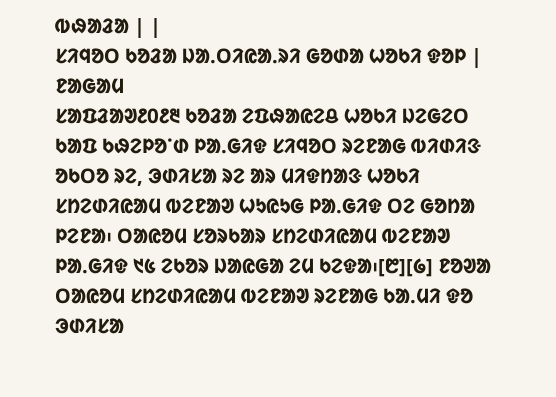ᱵᱷᱟᱲᱟ | |
ᱥᱤᱧᱚᱛ ᱠᱚᱲᱟ ᱡᱟᱹᱛᱤᱭᱟᱹᱨᱤ ᱜᱚᱰᱟ ᱦᱚᱠᱤ ᱫᱚᱞ |
ᱱᱟᱜᱟᱢ
ᱥᱟᱯᱲᱟᱣ᱒᱐᱒᱓ ᱠᱚᱲᱟ ᱮᱯᱷᱟᱭᱮᱪ ᱦᱚᱠᱤ ᱡᱮᱜᱮᱛ ᱠᱟᱯ ᱠᱷᱮᱞᱚᱸᱰ ᱞᱟᱹᱜᱤᱫ ᱥᱤᱧᱚᱛ ᱨᱮᱱᱟᱜ ᱵᱤᱰᱤᱝ ᱚᱠᱛᱚ ᱨᱮ, ᱳᱰᱤᱥᱟ ᱨᱮ ᱟᱨ ᱢᱤᱫᱴᱟᱝ ᱦᱚᱠᱤ ᱥᱴᱮᱰᱤᱭᱟᱢ ᱵᱮᱱᱟᱣ ᱦᱩᱭᱩᱜ ᱞᱟᱹᱜᱤᱫ ᱛᱮ ᱜᱚᱴᱟ ᱞᱮᱱᱟ᱾ ᱛᱟᱭᱚᱢ ᱥᱚᱨᱠᱟᱨ ᱥᱴᱮᱰᱤᱭᱟᱢ ᱵᱮᱱᱟᱣ ᱞᱟᱹᱜᱤᱫ ᱑᱕ ᱮᱠᱚᱨ ᱡᱟᱭᱜᱟ ᱮᱢ ᱠᱮᱫᱟ᱾[᱘][᱙] ᱱᱚᱣᱟ ᱛᱟᱭᱚᱢ ᱥᱴᱮᱰᱤᱭᱟᱢ ᱵᱮᱱᱟᱣ ᱨᱮᱱᱟᱜ ᱠᱟᱹᱢᱤ ᱫᱚ ᱳᱰᱤᱥᱟ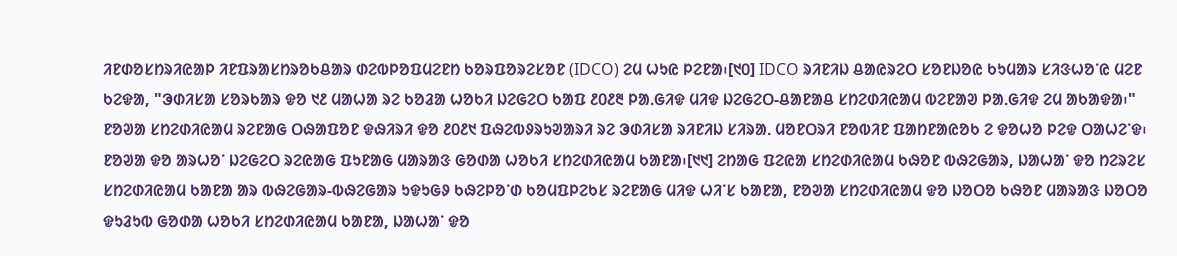ᱤᱱᱰᱚᱥᱴᱨᱤᱭᱟᱞ ᱤᱱᱯᱨᱟᱥᱴᱨᱚᱠᱪᱟᱨ ᱰᱮᱵᱞᱚᱯᱢᱮᱱᱴ ᱠᱚᱨᱯᱚᱨᱮᱥᱚᱱ (IDCO) ᱮᱢ ᱦᱩᱭ ᱞᱮᱱᱟ᱾[᱑᱐] IDCO ᱨᱤᱱᱤᱡ ᱪᱟᱭᱨᱮᱛ ᱥᱚᱱᱡᱚᱭ ᱠᱩᱢᱟᱨ ᱥᱤᱝᱦᱚᱸᱭ ᱢᱮᱱ ᱠᱮᱫᱟ, "ᱳᱰᱤᱥᱟ ᱥᱚᱨᱠᱟᱨ ᱫᱚ ᱑᱒ ᱢᱟᱦᱟ ᱨᱮ ᱠᱚᱲᱟ ᱦᱚᱠᱤ ᱡᱮᱜᱮᱛ ᱠᱟᱯ ᱒᱐᱒᱓ ᱞᱟᱹᱜᱤᱫ ᱢᱤᱫ ᱡᱮᱜᱮᱛ-ᱪᱟᱱᱟᱪ ᱥᱴᱮᱰᱤᱭᱟᱢ ᱵᱮᱱᱟᱣ ᱞᱟᱹᱜᱤᱫ ᱮᱢ ᱟᱠᱟᱫᱟ᱾" ᱱᱚᱣᱟ ᱥᱴᱮᱰᱤᱭᱟᱢ ᱨᱮᱱᱟᱜ ᱛᱷᱟᱯᱚᱱ ᱫᱷᱤᱨᱤ ᱫᱚ ᱒᱐᱒᱑ ᱯᱷᱮᱵᱽᱨᱩᱣᱟᱨᱤ ᱨᱮ ᱳᱰᱤᱥᱟ ᱨᱤᱱᱤᱡ ᱥᱤᱨᱟᱹ ᱢᱚᱱᱛᱨᱤ ᱱᱚᱵᱤᱱ ᱯᱟᱴᱱᱟᱭᱚᱠ ᱮ ᱫᱚᱦᱚ ᱞᱮᱫ ᱛᱟᱦᱮᱸᱫ᱾
ᱱᱚᱣᱟ ᱫᱚ ᱟᱨᱦᱚᱸ ᱡᱮᱜᱮᱛ ᱨᱮᱭᱟᱜ ᱯᱩᱱᱟᱜ ᱢᱟᱨᱟᱝ ᱜᱚᱰᱟ ᱦᱚᱠᱤ ᱥᱴᱮᱰᱤᱭᱟᱢ ᱠᱟᱱᱟ᱾[᱑᱑] ᱮᱴᱟᱜ ᱯᱮᱭᱟ ᱥᱴᱮᱰᱤᱭᱟᱢ ᱠᱷᱚᱱ ᱵᱷᱮᱜᱟᱨ, ᱡᱟᱦᱟᱸ ᱫᱚ ᱴᱮᱨᱮᱥ ᱥᱴᱮᱰᱤᱭᱟᱢ ᱠᱟᱱᱟ ᱟᱨ ᱵᱷᱮᱜᱟᱨ-ᱵᱷᱮᱜᱟᱨ ᱩᱫᱩᱜᱽ ᱠᱷᱮᱞᱚᱸᱰ ᱠᱚᱢᱯᱞᱮᱠᱥ ᱨᱮᱱᱟᱜ ᱢᱤᱫ ᱦᱤᱸᱥ ᱠᱟᱱᱟ, ᱱᱚᱣᱟ ᱥᱴᱮᱰᱤᱭᱟᱢ ᱫᱚ ᱡᱚᱛᱚ ᱠᱷᱚᱱ ᱢᱟᱨᱟᱝ ᱡᱚᱛᱚ ᱫᱩᱲᱩᱵ ᱜᱚᱰᱟ ᱦᱚᱠᱤ ᱥᱴᱮᱰᱤᱭᱟᱢ ᱠᱟᱱᱟ, ᱡᱟᱦᱟᱸ ᱫᱚ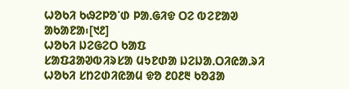ᱦᱚᱠᱤ ᱠᱷᱮᱞᱚᱸᱰ ᱞᱟᱹᱜᱤᱫ ᱛᱮ ᱵᱮᱱᱟᱣ ᱟᱠᱟᱱᱟ᱾[᱑᱒]
ᱦᱚᱠᱤ ᱡᱮᱜᱮᱛ ᱠᱟᱯ
ᱥᱟᱯᱲᱟᱣᱵᱤᱨᱥᱟ ᱢᱩᱱᱰᱟ ᱡᱮᱡᱟᱹᱛᱤᱭᱟᱹᱨᱤ ᱦᱚᱠᱤ ᱥᱴᱮᱰᱤᱭᱟᱢ ᱫᱚ ᱒᱐᱒᱓ ᱠᱚᱲᱟ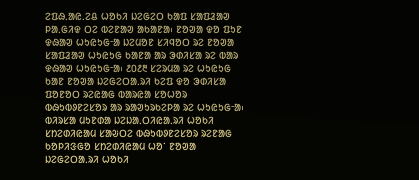ᱮᱯᱷᱹᱟᱭᱹᱮᱪ ᱦᱚᱠᱤ ᱡᱮᱜᱮᱛ ᱠᱟᱯ ᱥᱟᱯᱲᱟᱣ ᱞᱟᱹᱜᱤᱫ ᱛᱮ ᱵᱮᱱᱟᱣ ᱟᱠᱟᱱᱟ᱾ ᱱᱚᱣᱟ ᱫᱚ ᱯᱩᱱ ᱫᱷᱟᱣ ᱦᱩᱭᱩᱜᱼᱟ ᱡᱮᱢᱚᱱ ᱥᱤᱧᱚᱛ ᱨᱮ ᱱᱚᱣᱟ ᱥᱟᱯᱲᱟᱣ ᱦᱩᱭᱩᱜ ᱠᱟᱱᱟ ᱟᱨ ᱳᱰᱤᱥᱟ ᱨᱮ ᱵᱟᱨ ᱫᱷᱟᱣ ᱦᱩᱭᱩᱜᱼᱟ᱾ ᱒᱐᱒᱓ ᱥᱮᱨᱢᱟ ᱨᱮ ᱦᱩᱭᱩᱜ ᱠᱟᱱ ᱱᱚᱣᱟ ᱡᱮᱜᱮᱛᱟᱹᱨᱤ ᱠᱮᱯ ᱫᱚ ᱳᱰᱤᱥᱟ ᱯᱚᱱᱚᱛ ᱨᱮᱭᱟᱜ ᱵᱟᱨᱭᱟ ᱥᱚᱦᱚᱨ ᱵᱷᱩᱵᱽᱱᱮᱥᱚᱨ ᱟᱨ ᱨᱟᱣᱩᱨᱠᱮᱞᱟ ᱨᱮ ᱦᱩᱭᱩᱜᱼᱟ᱾ ᱵᱤᱨᱥᱟ ᱢᱩᱱᱰᱟ ᱡᱮᱡᱟᱹᱛᱤᱭᱟᱹᱨᱤ ᱦᱚᱠᱤ ᱥᱴᱮᱰᱤᱭᱟᱢ ᱥᱟᱶᱛᱮ ᱵᱷᱩᱵᱽᱱᱮᱥᱚᱨ ᱨᱮᱱᱟᱜ ᱠᱚᱞᱤᱝᱜᱚ ᱥᱴᱮᱰᱤᱭᱟᱢ ᱦᱚᱸ ᱱᱚᱣᱟ ᱡᱮᱜᱮᱛᱟᱹᱨᱤ ᱦᱚᱠᱤ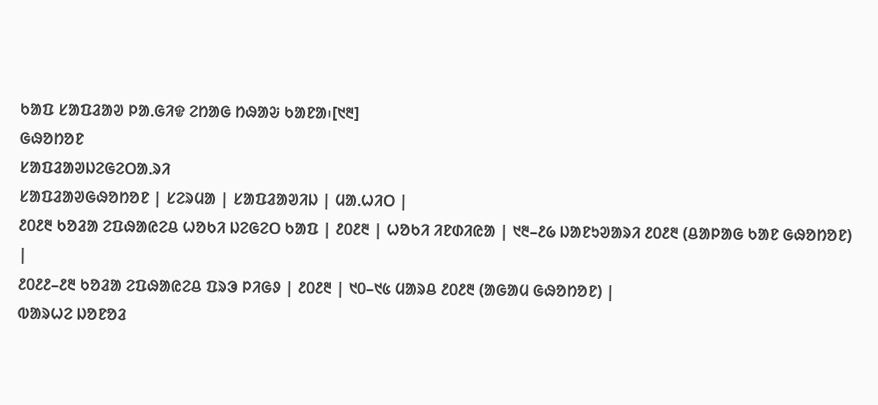ᱠᱟᱯ ᱥᱟᱯᱲᱟᱣ ᱞᱟᱹᱜᱤᱫ ᱮᱴᱟᱜ ᱴᱷᱟᱶ ᱠᱟᱱᱟ᱾[᱑᱓]
ᱜᱷᱚᱴᱚᱱ
ᱥᱟᱯᱲᱟᱣᱡᱮᱜᱮᱛᱟᱹᱨᱤ
ᱥᱟᱯᱲᱟᱣᱜᱷᱚᱴᱚᱱ | ᱥᱮᱨᱢᱟ | ᱥᱟᱯᱲᱟᱣᱤᱡ | ᱢᱟᱹᱦᱤᱛ |
᱒᱐᱒᱓ ᱠᱚᱲᱟ ᱮᱯᱷᱟᱭᱮᱪ ᱦᱚᱠᱤ ᱡᱮᱜᱮᱛ ᱠᱟᱯ | ᱒᱐᱒᱓ | ᱦᱚᱠᱤ ᱤᱱᱰᱤᱭᱟ | ᱑᱓–᱒᱙ ᱡᱟᱱᱩᱣᱟᱨᱤ ᱒᱐᱒᱓ (ᱪᱟᱞᱟᱜ ᱠᱟᱱ ᱜᱷᱚᱴᱚᱱ) |
᱒᱐᱒᱒–᱒᱓ ᱠᱚᱲᱟ ᱮᱯᱷᱟᱭᱮᱪ ᱯᱨᱳ ᱞᱤᱜᱽ | ᱒᱐᱒᱓ | ᱑᱐–᱑᱕ ᱢᱟᱨᱪ ᱒᱐᱒᱓ (ᱟᱜᱟᱢ ᱜᱷᱚᱴᱚᱱ) |
ᱵᱟᱨᱦᱮ ᱡᱚᱱᱚᱲ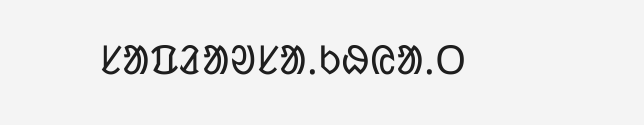ᱥᱟᱯᱲᱟᱣᱥᱟᱹᱠᱷᱭᱟᱹᱛ